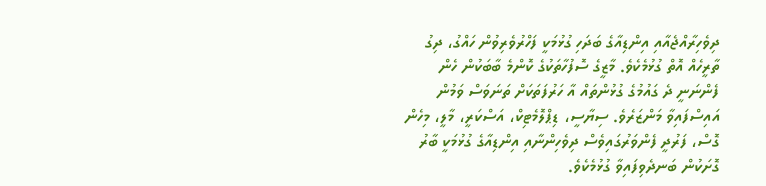ދިވެހިރާއްޖެއާއި އިންޑިއާގެ ބަދަހި ގުޅުމަކީ ފަހްރުވެރިވުން ހައްގު، ދިގު ތާރީހެއް އޮތް ގުޅުމެކެވެ. މާޒީގެ ސޮފުހާތަކުގެ ކޮންމެ ބާބަކުން ހެން ފެންނަނީ ދެ ގައުމުގެ ގުޅުންތައް އާ ހަރުފަތަކަށް ތަނަވަސް ވަމުން އައިސްފައިވާ މަންޒަރެވެ. ސިޔާސީ، ޑިޕްލޮމެޓިކް، އަސްކަރީ، މާލީ، މިހެން ގޮސް، ފަރުދީ ފެންވަރުގައިވެސް ދިވެހިންނާއި އިންޑިއާގެ ގުޅުމަކީ ބާރު ގޮށަކުން ބަނދެވިފައިވާ ގުޅުމެކެވެ.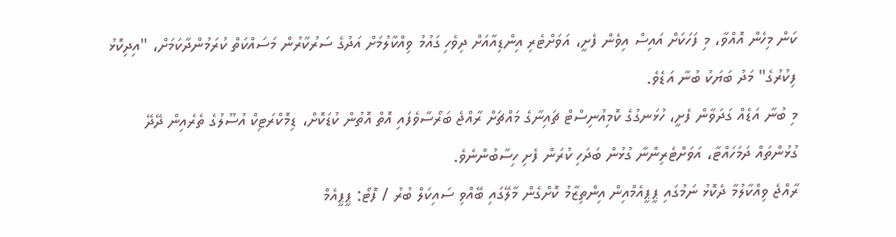ކަން މިހެން އޮއްވާ، މި ފަހަކަށް އައިސް އިވެން ފެށީ، އަވަށްޓެރި އިންޑިއާއަށް ދިވެހި ގައުމު ވިއްކާލުމަށް އަދުގެ ސަރުކާރުން މަސައްކަތް ކުރަމުންދާކަމަށް، "އިދިކޮޅު ފިކުރުގެ" މަދު ބަޔަކު ބުނާ އަޑެވެ.
މި ބުނާ އަޑެއް ގަދަވާން ފެށީ، ހުޅަނގުގެ ކޮމިއުނިސްޓް ޗައިނާގެ މައްޗަށް ރާއްޖެ ބަރޯސާވެފައި އޮތް އޮތުން ކުޑަކޮށް، ޑިމޮކްރަޓިކް އުސޫލުގެ ތެރެއިން ދޭދޭ ގުޅުންތައް ދަމަހައްޓާ، އަވަށްޓެރިންނާ ގުޅުން ބަދަހި ކުރަން ފެށި ހިސާބުންނެވެ.
ރާއްޖެ ވިއްކާލުމާ ދެކޮޅު ނަމުގައި ޕީޕީއެމްއިން އިންތިޒާމު ކޮށްގެން މާލޭގައި ބޭއްވި ސައިކަލް ބުރު / ފޮޓޯ: ޕީޕީއެމް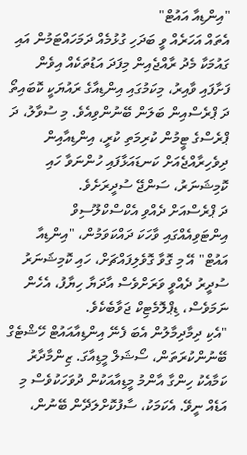"އިންޑިއާ އައުޓް"
އެތައް އަހަރެއް ވީ ބަދަހި ގުޅުމެއް ދަމަހައްޓަމުން އައި ގައުމަކާ މެދު ރާއްޖެއިން މިފަދަ އަޑުތަކެއް އިވެން ފަށާފައި ވާއިރު، މިކަމުގައި އިންޑިއާގެ ރައުޔަކީ ކޮބައިތޯ ދަ ޕްރެސްއިން ބަލަން ބޭނުންވިއެވެ. މި ސުވާލު، ދަ ޕްރެސްގެ ޓީމުން ކުރިމަތި ކުރީ، އިންޑިއާއިން ދިވެހިރާއްޖެއަށް ކަނޑައަޅާފައި ހުންނަވާ ހައި ކޮމިޝަނަރު، ސަންޖޭ ސުދީރަށެވެ.
ދަ ޕްރެސްއަށް ދެއްވި އެކްސްކްލޫސިވް އިންޓަވިއެއްގައި ވާހަކަ ދައްކަވަމުން، "އިންޑިއާ އައުޓް" އޭ މި ގޮވާ ގޮވެލިފައްޗަށް، ހައި ކޮމިޝަނަރު ސުދީރު ދެއްވީ ވަރަށްވެސް އާދަޔާ ހިޔާފު، އެހެން ނަމަވެސް، ޑިޕްލޮމެޓިކް ޖަވާބެކެވެ.
"އެކި ދިމާދިމާލުން އެބަ ފެނޭ އިންޑިއާއައުޓް ހޭޝްޓެގް ބޭނުންކުރަތަން، ސޯޝަލް މީޑިއާގަ. ޒިންމާދާރު ކަމާއެކު ހިންގާ އާންމު މީޑިއާއަކުން ދުވަހަކުވެސް މި އަޑެއް ނީވޭ. އެކަމަކު، ސާފުކޮށްލަދޭން ބޭނުން،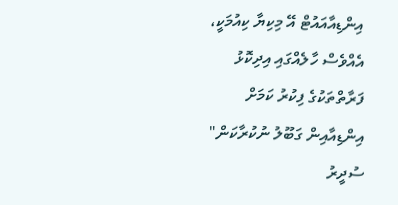އިންޑިއާއައުޓް އޭ މިކިޔާ ކިއުމަކީ، އެއްވެސް ހާލެއްގައި އިދިކޮޅު ފަރާތްތަކުގެ ފިކުރު ކަމަށް އިންޑިއާއިން ގަބޫލު ނުކުރާކަން"
ސުދީރު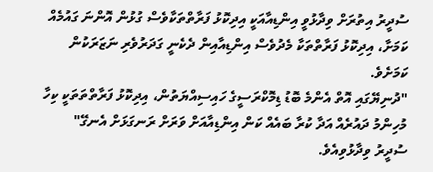ސުދީރު އިތުރަށް ވިދާޅުވީ އިންޑިއާއަކީ އިދިކޮޅު ފަރާތްތަކާވެސް ގުޅުން އޮންނަ ގައުމެއް ކަމަށާ، އިދިކޮޅު ފަރާތްތަކާ މެދުވެސް އިންޑިއާއިން ދެކެނީ ގަދަރުވެރި ނަޒަރަކުން ކަމަށެވެ.
"ދުނިޔޭގައި އޮތް އެންމެ ބޮޑު ޑިމޮކްރަސީގެ ހައިސިއްޔަތުން، އިދިކޮޅު ފަރާތްތަތަކީ ކިހާ މުހިންމު ދައުރެއް އަދާ ކުރާ ބައެއް ކަން އިންޑިއާއަށް ވަރަށް ރަނގަޅަށް އެނގޭ" ސުދީރު ވިދާޅުވިއެވެ.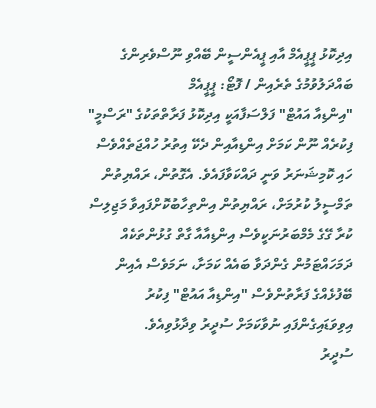އިދިކޮޅު ޕީޕީއެމް އާއި ޕީއެންސީން ބޭއްވި ނޫސްވެރިންގެ ބައްދަލުވުމުގެ ތެރެއިން / ފޮޓޯ: ޕީޕީއެމް
"އިންޑިއާ އައުޓް" ފަލްސަފާއަކީ އިދިކޮޅު ފަރާތްތަކުގެ "ރަސްމީ" ފިކުރެއް ނޫން ކަމަށް އިންޑިއާއިން ދެކޭ އިތުރު ހުއްޖަތެއްވެސް ހައި ކޮމިޝަނަރު ވަނީ ދައްކަވާފައެވެ. އެގޮތުން، ރައްޔިތުން ތަމްސީލު ކުރުމަށް، ރައްޔިތުން އިންތިހާބުކޮށްފައިވާ މަޖިލިސް ކުރާ ގޭގެ މެމްބަރުނަކީވެސް އިންޑިއާއާ ގާތް ގުޅުންތަކެއް ދަމަހައްޓަމުން ގެންދަވާ ބައެއް ކަމަށާ، ނަމަވެސް އެއިން ބޭފުޅެއްގެ ފަރާތުންވެސް "އިންޑިއާ އައުޓް" ފިކުރު އިވިވަޑައިގެންފައި ނުވާކަމަށް ސުދީރު ވިދާޅުވިއެވެ.
ސުދީރު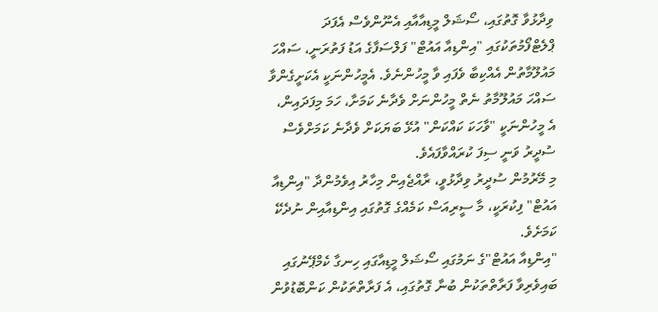ވިދާޅުވާ ގޮތުގައި، ސޯޝަލް މީޑިއާއާއި އެނޫންވެސް އެފަދަ ޕްލެޓްފޯމުތަކުގައި "އިންޑިއާ އައުޓް" ފަލްސަފާގެ އަޑު ފަތުރަނީ، ސައްހަ މައުލޫމާތުން އެއްކިބާ ވެފައި ވާ މީހުންނެވެ. އެމީހުންނަކީ އެކަށީގެންވާ ސައްހަ މައުލޫމާތު ނެތް މީހުންނަށް ވެދާނެ ކަމަށާ، ހަމަ މިފަދައިން، އެ މީހުންނަކީ "ވާހަކަ ކައްކަން" އުޅޭ ބަޔަކަށް ވެދާނެ ކަމަށްވެސް ސުދީރު ވަނީ ސިފަ ކުރައްވާފައެވެ.
މި މޭރުމުން ސުދީރު ވިދާޅުވީ، ރާއްޖެއިން މިހާރު އިވެމުންދާ "އިންޑިއާ އައުޓް" ފިކުރަކީ، މާ ސީރިއަސް ކަމެއްގެ ގޮތުގައި އިންޑިއާއިން ނުދެކޭ ކަމަށެވެ.
"އިންޑިއާ އައުޓް"ގެ ނަމުގައި ސޯޝަލް މީޑިއާގައި ހިނގާ ކެމްޕޭނުގައި ބައިވެރިވާ ފަރާތްތަކުން ބުނާ ގޮތުގައި، އެ ފަރާތްތަކުން ކަންބޮޑުވުން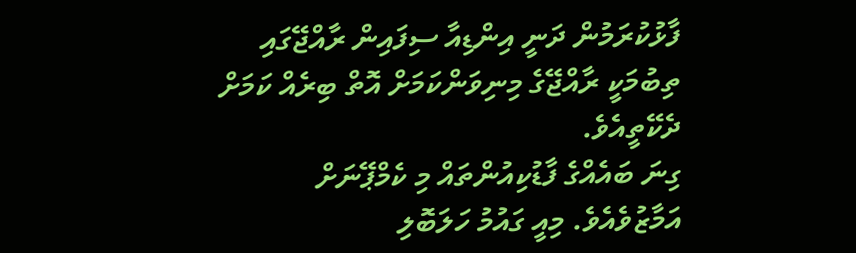ފާޅުކުރަމުން ދަނީ އިންޑިއާ ސިފައިން ރާއްޖޭގައި ތިބުމަކީ ރާއްޖޭގެ މިނިވަންކަމަށް އޮތް ބިރެއް ކަމަށް ދެކޭތީއެވެ.
ގިނަ ބައެއްގެ ފާޑުކިއުންތައް މި ކެމްޕޭނަށް އަމާޒުވެއެވެ. މިއީ ގައުމު ހަލަބޮލި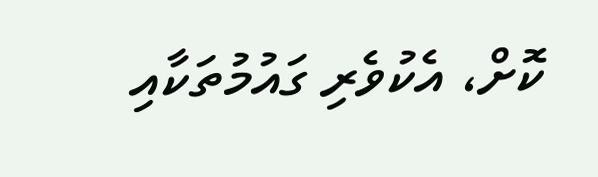ކޮށް، އެކުވެރި ގައުމުތަކާއި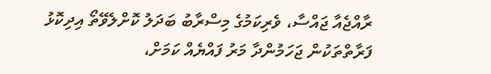ރާއްޖެއާ ޖައްސާ، ވެރިކަމުގެ މިސްރާބު ބަދަލު ކޮށްލެވޭތޯ އިދިކޮޅު ފަރާތްތަކުން ޖަހަމުންދާ މަރު ފައްޔެއް ކަމަށް،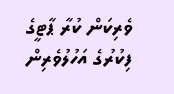ވެރިކަން ކުރާ ޕާޓީގެ ފިކުރުގެ އަހުލުވެރިން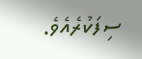ސިފަކުރެއެވެ.